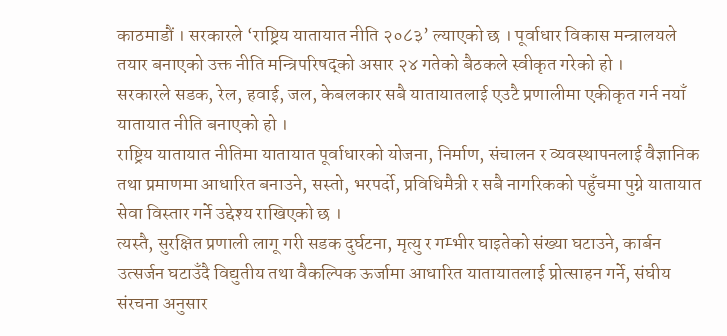काठमाडौं । सरकारले ‘राष्ट्रिय यातायात नीति २०८३’ ल्याएको छ । पूर्वाधार विकास मन्त्रालयले तयार बनाएको उक्त नीति मन्त्रिपरिषद्को असार २४ गतेको बैठकले स्वीकृत गरेको हो ।
सरकारले सडक, रेल, हवाई, जल, केबलकार सबै यातायातलाई एउटै प्रणालीमा एकीकृत गर्न नयाँ यातायात नीति बनाएको हो ।
राष्ट्रिय यातायात नीतिमा यातायात पूर्वाधारको योजना, निर्माण, संचालन र व्यवस्थापनलाई वैज्ञानिक तथा प्रमाणमा आधारित बनाउने, सस्तो, भरपर्दो, प्रविधिमैत्री र सबै नागरिकको पहुँचमा पुग्ने यातायात सेवा विस्तार गर्ने उद्देश्य राखिएको छ ।
त्यस्तै, सुरक्षित प्रणाली लागू गरी सडक दुर्घटना, मृत्यु र गम्भीर घाइतेको संख्या घटाउने, कार्बन उत्सर्जन घटाउँदै विद्युतीय तथा वैकल्पिक ऊर्जामा आधारित यातायातलाई प्रोत्साहन गर्ने, संघीय संरचना अनुसार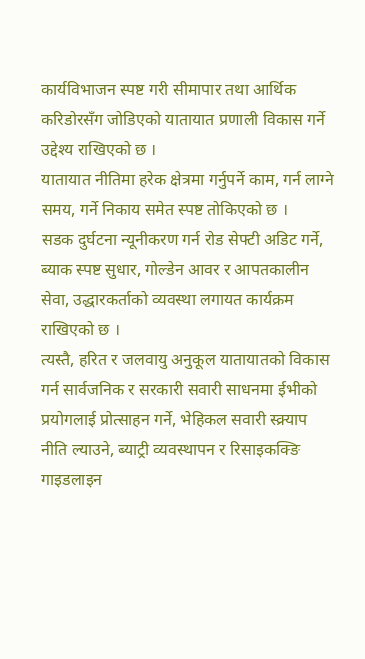कार्यविभाजन स्पष्ट गरी सीमापार तथा आर्थिक करिडोरसँग जोडिएको यातायात प्रणाली विकास गर्ने उद्देश्य राखिएको छ ।
यातायात नीतिमा हरेक क्षेत्रमा गर्नुपर्ने काम, गर्न लाग्ने समय, गर्ने निकाय समेत स्पष्ट तोकिएको छ ।
सडक दुर्घटना न्यूनीकरण गर्न रोड सेफ्टी अडिट गर्ने, ब्याक स्पष्ट सुधार, गोल्डेन आवर र आपतकालीन सेवा, उद्धारकर्ताको व्यवस्था लगायत कार्यक्रम राखिएको छ ।
त्यस्तै, हरित र जलवायु अनुकूल यातायातको विकास गर्न सार्वजनिक र सरकारी सवारी साधनमा ईभीको प्रयोगलाई प्रोत्साहन गर्ने, भेहिकल सवारी स्क्र्याप नीति ल्याउने, ब्याट्री व्यवस्थापन र रिसाइकक्ङि गाइडलाइन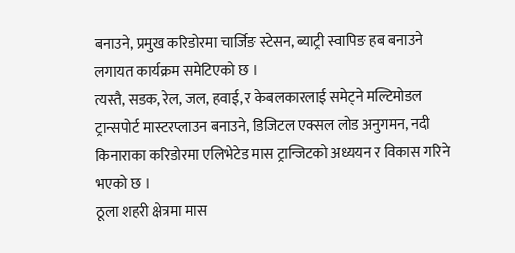बनाउने, प्रमुख करिडोरमा चार्जिङ स्टेसन, ब्याट्री स्वापिङ हब बनाउने लगायत कार्यक्रम समेटिएको छ ।
त्यस्तै, सडक, रेल, जल, हवाई, र केबलकारलाई समेट्ने मल्टिमोडल ट्रान्सपोर्ट मास्टरप्लाउन बनाउने, डिजिटल एक्सल लोड अनुगमन, नदी किनाराका करिडोरमा एलिभेटेड मास ट्रान्जिटको अध्ययन र विकास गरिने भएको छ ।
ठूला शहरी क्षेत्रमा मास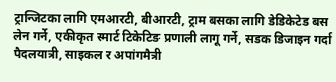ट्रान्जिटका लागि एमआरटी, बीआरटी, ट्राम बसका लागि डेडिकेटेड बस लेन गर्ने, एकीकृत स्मार्ट टिकेटिङ प्रणाली लागू गर्ने, सडक डिजाइन गर्दा पैदलयात्री, साइकल र अपांगमैत्री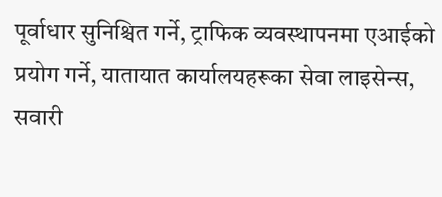पूर्वाधार सुनिश्चित गर्ने, ट्राफिक व्यवस्थापनमा एआईको प्रयोग गर्ने, यातायात कार्यालयहरूका सेवा लाइसेन्स, सवारी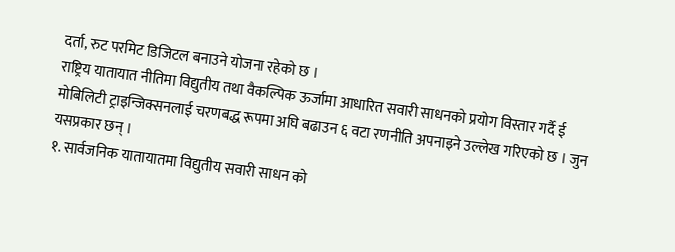दर्ता, रुट परमिट डिजिटल बनाउने योजना रहेको छ ।
राष्ट्रिय यातायात नीतिमा विद्युतीय तथा वैकल्पिक ऊर्जामा आधारित सवारी साधनको प्रयोग विस्तार गर्दै ई मोबिलिटी ट्राइन्जिक्सनलाई चरणबद्ध रूपमा अघि बढाउन ६ वटा रणनीति अपनाइने उल्लेख गरिएको छ । जुन यसप्रकार छन् ।
१. सार्वजनिक यातायातमा विद्युतीय सवारी साधन को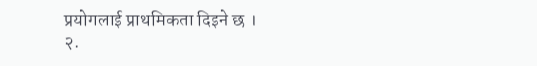प्रयोगलाई प्राथमिकता दिइने छ ।
२.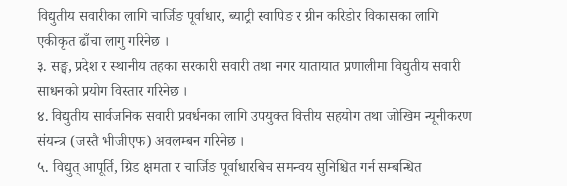विद्युतीय सवारीका लागि चार्जिङ पूर्वाधार, ब्याट्री स्वापिङ र ग्रीन करिडोर विकासका लागि एकीकृत ढाँचा लागु गरिनेछ ।
३. सङ्घ, प्रदेश र स्थानीय तहका सरकारी सवारी तथा नगर यातायात प्रणालीमा विद्युतीय सवारी साधनको प्रयोग विस्तार गरिनेछ ।
४. विद्युतीय सार्वजनिक सवारी प्रवर्धनका लागि उपयुक्त वित्तीय सहयोग तथा जोखिम न्यूनीकरण संयन्त्र (जस्तै भीजीएफ) अवलम्बन गरिनेछ ।
५. विद्युत् आपूर्ति, ग्रिड क्षमता र चार्जिङ पूर्वाधारबिच समन्वय सुनिश्चित गर्न सम्बन्धित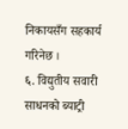निकायसँग सहकार्य गरिनेछ ।
६. विद्युतीय सवारी साधनको ब्याट्री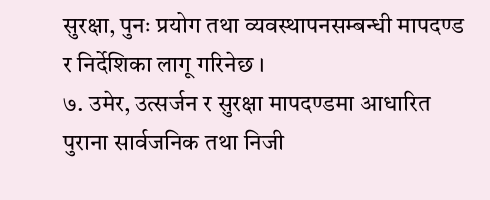सुरक्षा, पुनः प्रयोग तथा व्यवस्थापनसम्बन्धी मापदण्ड र निर्देशिका लागू गरिनेछ ।
७. उमेर, उत्सर्जन र सुरक्षा मापदण्डमा आधारित पुराना सार्वजनिक तथा निजी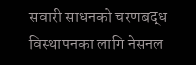सवारी साधनको चरणबद्ध विस्थापनका लागि नेसनल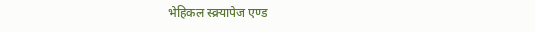भेहिकल स्क्र्यापेज एण्ड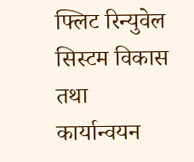फ्लिट रिन्युवेल सिस्टम विकास तथा कार्यान्वयन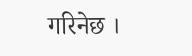गरिनेछ ।